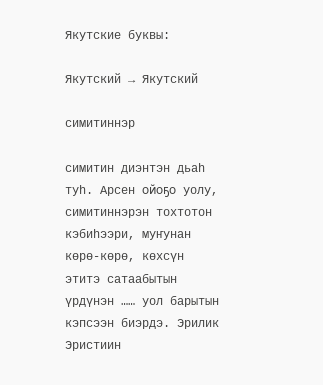Якутские буквы:

Якутский → Якутский

симитиннэр

симитин диэнтэн дьаһ
туһ. Арсен ойоҕо уолу, симитиннэрэн тохтотон кэбиһээри, муҥунан көрө-көрө, көхсүн этитэ сатаабытын үрдүнэн …… уол барытын кэпсээн биэрдэ. Эрилик Эристиин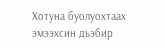Хотуна буолуохтаах эмээхсин дьэбир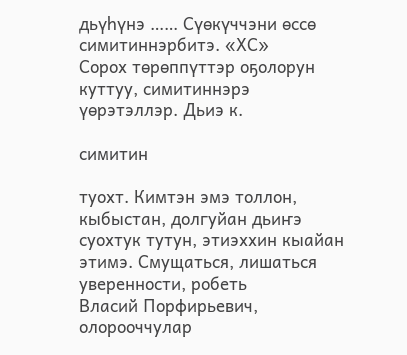дьүһүнэ …… Сүөкүччэни өссө симитиннэрбитэ. «ХС»
Сорох төрөппүттэр оҕолорун куттуу, симитиннэрэ үөрэтэллэр. Дьиэ к.

симитин

туохт. Кимтэн эмэ толлон, кыбыстан, долгуйан дьиҥэ суохтук тутун, этиэххин кыайан этимэ. Смущаться, лишаться уверенности, робеть
Власий Порфирьевич, олорооччулар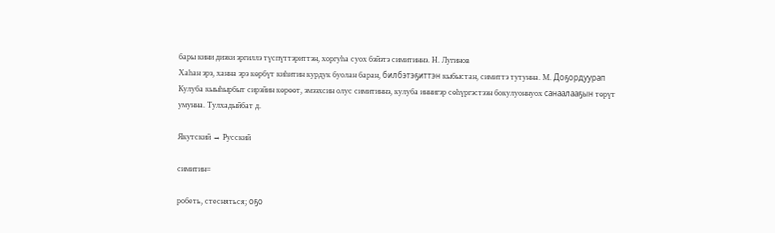бары кини диэки эргиллэ түспүттэриттэн, хоргуһа суох бэйэтэ симитиннэ. Н. Лугинов
Хаһан эрэ, ханна эрэ көрбүт киһитин курдук буолан баран, билбэтэҕиттэн кыбыстан, симиттэ тутунна. М. Доҕордуурап
Кулуба кыыһырбыт сирэйин көрөөт, эмээхсин олус симитиннэ, кулуба иннигэр сөһүргэстээн бокулуоннуох санаалааҕын төрүт умунна. Тулхадыйбат д.

Якутский → Русский

симитин=

робеть, стесняться; оҕо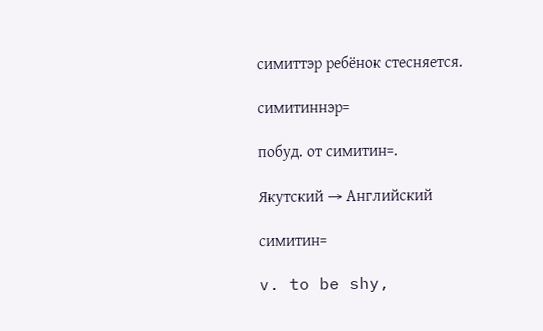симиттэр ребёнок стесняется.

симитиннэр=

побуд. от симитин=.

Якутский → Английский

симитин=

v. to be shy,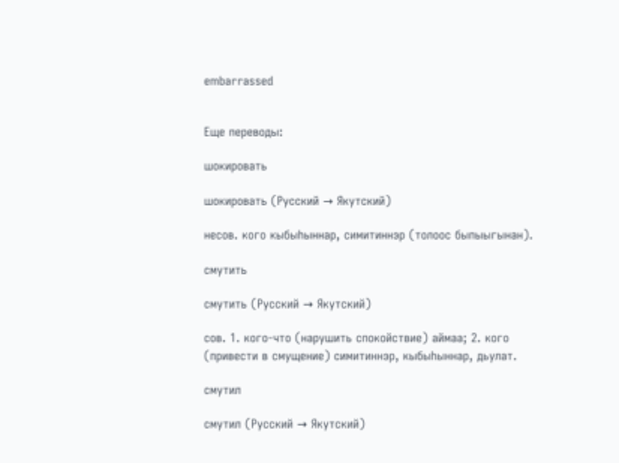embarrassed


Еще переводы:

шокировать

шокировать (Русский → Якутский)

несов. кого кыбыһыннар, симитиннэр (толоос быпыыгынан).

смутить

смутить (Русский → Якутский)

сов. 1. кого-что (нарушить спокойствие) аймаа; 2. кого (привести в смущение) симитиннэр, кыбыһыннар, дьулат.

смутил

смутил (Русский → Якутский)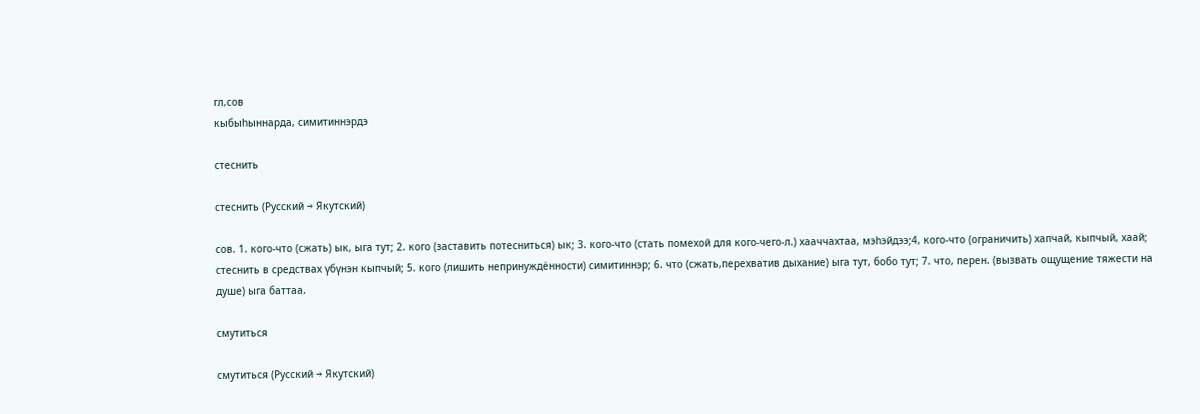гл,сов
кыбыһыннарда, симитиннэрдэ

стеснить

стеснить (Русский → Якутский)

сов. 1. кого-что (сжать) ык, ыга тут; 2. кого (заставить потесниться) ык; 3. кого-что (стать помехой для кого-чего-л.) хааччахтаа, мэһэйдээ;4, кого-что (ограничить) хапчай, кыпчый, хаай; стеснить в средствах үбүнэн кыпчый; 5. кого (лишить непринуждённости) симитиннэр; 6. что (сжать,перехватив дыхание) ыга тут, бобо тут; 7. что, перен. (вызвать ощущение тяжести на душе) ыга баттаа.

смутиться

смутиться (Русский → Якутский)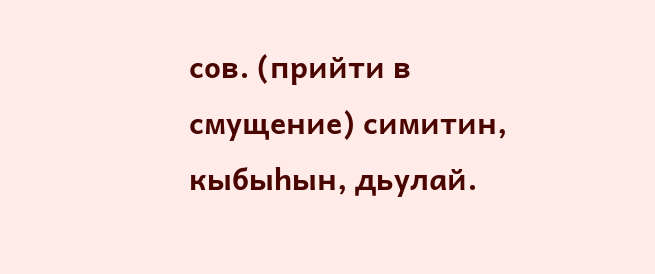сов. (прийти в смущение) симитин, кыбыһын, дьулай.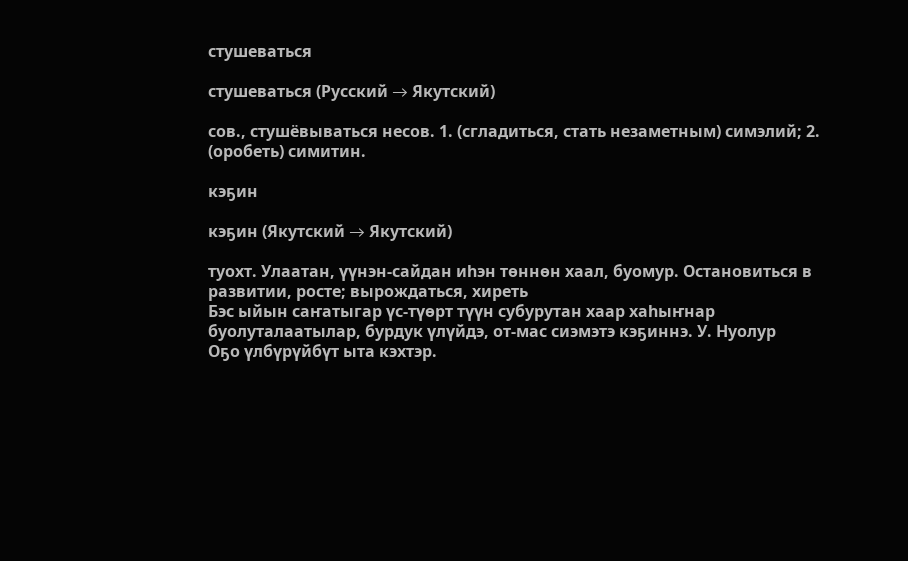стушеваться

стушеваться (Русский → Якутский)

сов., стушёвываться несов. 1. (сгладиться, стать незаметным) симэлий; 2. (оробеть) симитин.

кэҕин

кэҕин (Якутский → Якутский)

туохт. Улаатан, үүнэн-сайдан иһэн төннөн хаал, буомур. Остановиться в развитии, росте; вырождаться, хиреть
Бэс ыйын саҥатыгар үс-түөрт түүн субурутан хаар хаһыҥнар буолуталаатылар, бурдук үлүйдэ, от-мас сиэмэтэ кэҕиннэ. У. Нуолур
Оҕо үлбүрүйбүт ыта кэхтэр.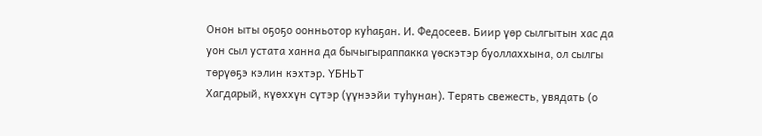Онон ыты оҕоҕо оонньотор куһаҕан. И. Федосеев. Биир үөр сылгытын хас да уон сыл устата ханна да бычыгыраппакка үөскэтэр буоллаххына, ол сылгы төрүөҕэ кэлин кэхтэр. ҮБНЬТ
Хагдарый, күөххүн сүтэр (үүнээйи туһунан). Терять свежесть, увядать (о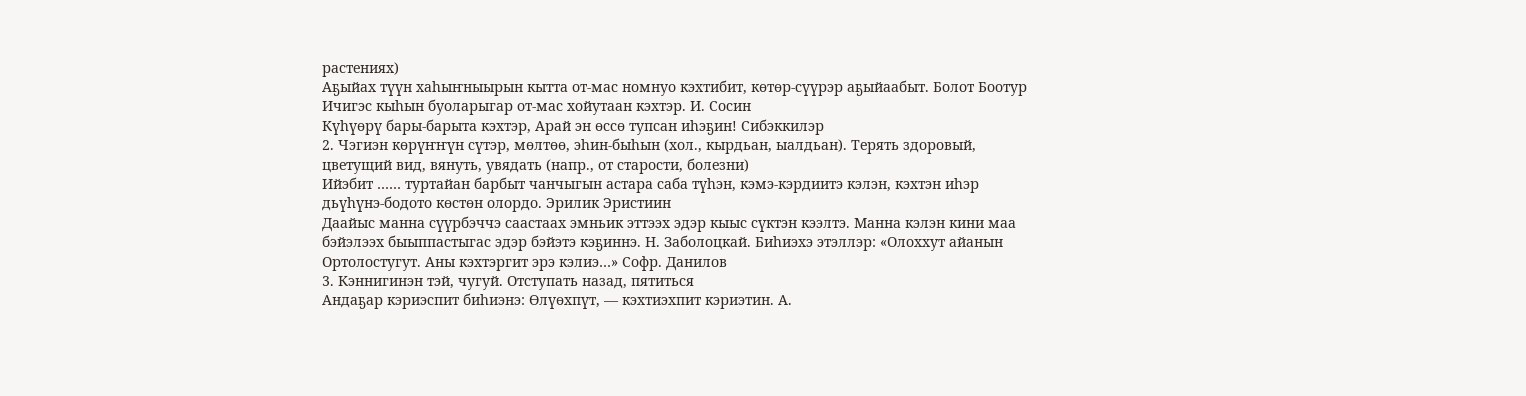растениях)
Аҕыйах түүн хаһыҥныырын кытта от-мас номнуо кэхтибит, көтөр-сүүрэр аҕыйаабыт. Болот Боотур
Ичигэс кыһын буоларыгар от-мас хойутаан кэхтэр. И. Сосин
Күһүөрү бары-барыта кэхтэр, Арай эн өссө тупсан иһэҕин! Сибэккилэр
2. Чэгиэн көрүҥҥүн сүтэр, мөлтөө, эһин-быһын (хол., кырдьан, ыалдьан). Терять здоровый, цветущий вид, вянуть, увядать (напр., от старости, болезни)
Ийэбит …… туртайан барбыт чанчыгын астара саба түһэн, кэмэ-кэрдиитэ кэлэн, кэхтэн иһэр дьүһүнэ-бодото көстөн олордо. Эрилик Эристиин
Даайыс манна сүүрбэччэ саастаах эмньик эттээх эдэр кыыс сүктэн кээлтэ. Манна кэлэн кини маа бэйэлээх быыппастыгас эдэр бэйэтэ кэҕиннэ. Н. Заболоцкай. Биһиэхэ этэллэр: «Олоххут айанын Ортолостугут. Аны кэхтэргит эрэ кэлиэ…» Софр. Данилов
3. Кэннигинэн тэй, чугуй. Отступать назад, пятиться
Андаҕар кэриэспит биһиэнэ: Өлүөхпүт, — кэхтиэхпит кэриэтин. А.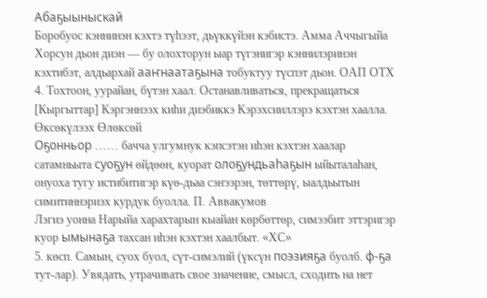Абаҕыыныскай
Боробуос кэннинэн кэхтэ түһээт, дьүккүйэн кэбистэ. Амма Аччыгыйа
Хорсун дьон диэн — бу олохторун ыар түгэнигэр кэннилэринэн кэхтибэт, алдьархай ааҥнаатаҕына тобуктуу түспэт дьон. ОАП ОТХ
4. Тохтоон, уурайан, бүтэн хаал. Останавливаться, прекращаться
[Кыргыттар] Кэргэннээх киһи диэбиккэ Кэрэхсииллэрэ кэхтэн хаалла. Өксөкүлээх Өлөксөй
Оҕонньор …… бачча улгумнук кэпсэтэн иһэн кэхтэн хаалар сатамньыта суоҕун өйдөөн, куорат олоҕундьаһаҕын ыйыталаһан, онуоха тугу истибитигэр күө-дьаа сэҥээрэн, төттөрү, ыалдьытын симитиннэриэх курдук буолла. П. Аввакумов
Лэгиэ уонна Нарыйа харахтарын кыайан көрбөттөр, симээбит эттэригэр куор ымынаҕа тахсан иһэн кэхтэн хаалбыт. «ХС»
5. көсп. Самын, суох буол, сүт-симэлий (үксүн поэзияҕа буолб. ф-ҕа тут-лар). Увядать, утрачивать свое значение, смысл, сходить на нет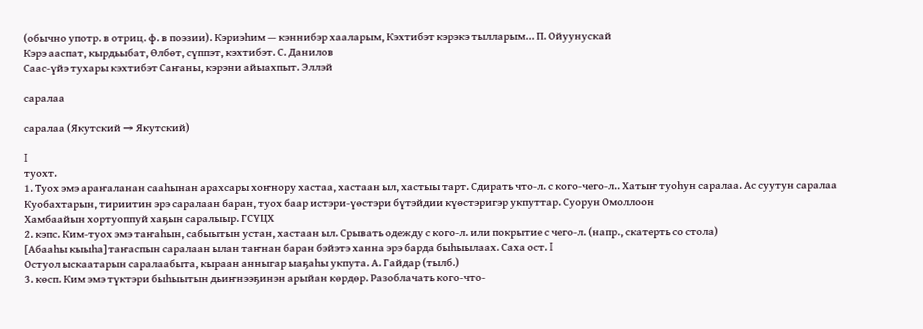(обычно употр. в отриц. ф. в поэзии). Кэриэһим — кэннибэр хааларым, Кэхтибэт кэрэкэ тылларым… П. Ойуунускай
Кэрэ ааспат, кырдьыбат, Өлбөт, сүппэт, кэхтибэт. С. Данилов
Саас-үйэ тухары кэхтибэт Саҥаны, кэрэни айыахпыт. Эллэй

саралаа

саралаа (Якутский → Якутский)

I
туохт.
1. Туох эмэ араҥаланан сааһынан арахсары хоҥнору хастаа, хастаан ыл, хастыы тарт. Сдирать что-л. с кого-чего-л.. Хатыҥ туоһун саралаа. Ас суутун саралаа
Куобахтарын, тириитин эрэ саралаан баран, туох баар истэри-үөстэри бүтэйдии күөстэригэр укпуттар. Суорун Омоллоон
Хамбаайын хортуоппуй хаҕын саралыыр. ГСҮЦХ
2. кэпс. Ким-туох эмэ таҥаһын, сабыытын устан, хастаан ыл. Срывать одежду с кого-л. или покрытие с чего-л. (напр., скатерть со стола)
[Абааһы кыыһа] таҥаспын саралаан ылан таҥнан баран бэйэтэ ханна эрэ барда быһыылаах. Саха ост. I
Остуол ыскаатарын саралаабыта, кыраан анныгар ыаҕаһы укпута. А. Гайдар (тылб.)
3. көсп. Ким эмэ түктэри быһыытын дьиҥнээҕинэн арыйан көрдөр. Разоблачать кого-что-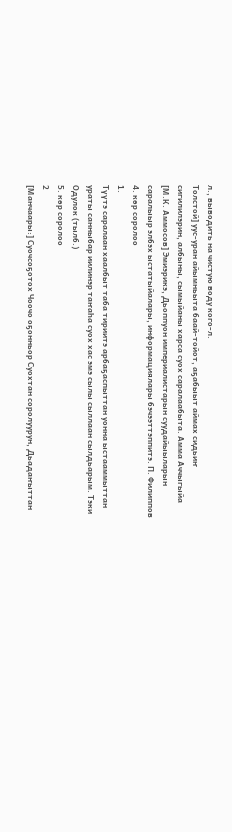л., выводить на чистую воду кого-л.
Толстой] уус-уран айымньыта баай-тойот, аҕабыыт аймах сидьиҥ сигилилэрин, албыны, сымыйаны харса суох саралаабыта. Амма Аччыгыйа
[М.К. Аммосов] Эмиэрикэ, Дьоппуон империалистарын суудайыыларын саралыыр элбэх ыстатыйалары, информациялары бэчээттэппитэ. П. Филиппов
4. көр соролоо
1.
Түүтэ саралаан хаалбыт таба тириитэ арбаҕаспыттан уонна ыстааммыттан ураты санныбар иилинэр таҥаһа суох хас эмэ сылы сыллаан сылдьарым. Тэки Одулок (тылб.)
5. көр соролоо
2
[Манчаары:] Суочсоҕотох Чоочо оҕонньор Суохтан соролуурун, Дьадаҥыттан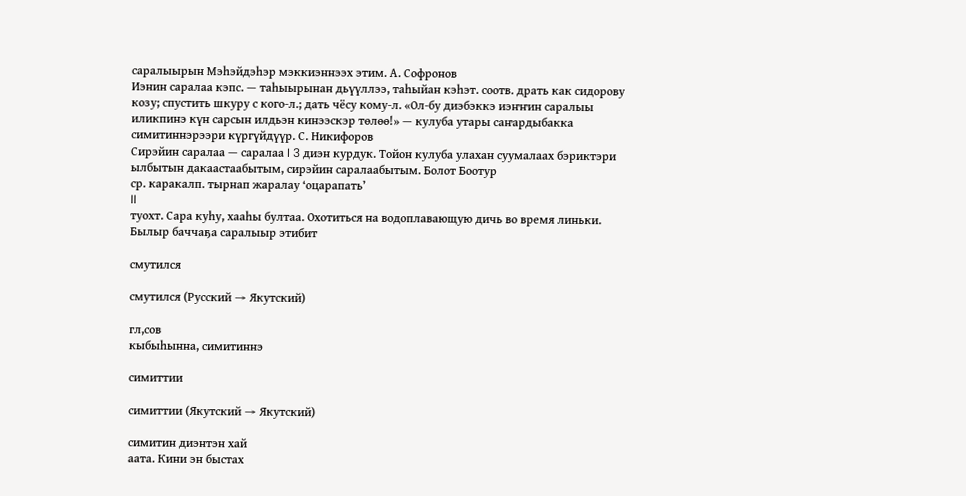саралыырын Мэһэйдэһэр мэккиэннээх этим. А. Софронов
Иэнин саралаа кэпс. — таһыырынан дьүүллээ, таһыйан кэһэт. соотв. драть как сидорову козу; спустить шкуру с кого-л.; дать чёсу кому-л. «Ол-бу диэбэккэ иэҥҥин саралыы иликпинэ күн сарсын илдьэн кинээскэр төлөө!» — кулуба утары саҥардыбакка симитиннэрээри күргүйдүүр. С. Никифоров
Сирэйин саралаа — саралаа I 3 диэн курдук. Тойон кулуба улахан суумалаах бэриктэри ылбытын дакаастаабытым, сирэйин саралаабытым. Болот Боотур
ср. каракалп. тырнап жаралау ‘оцарапать’
II
туохт. Сара куһу, хааһы бултаа. Охотиться на водоплавающую дичь во время линьки. Былыр баччаҕа саралыыр этибит

смутился

смутился (Русский → Якутский)

гл,сов
кыбыһынна, симитиннэ

симиттии

симиттии (Якутский → Якутский)

симитин диэнтэн хай
аата. Кини эн быстах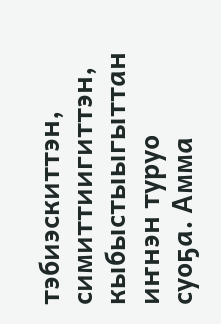тэбиэскиттэн, симиттиигиттэн, кыбыстыыгыттан иҥнэн туруо суоҕа. Амма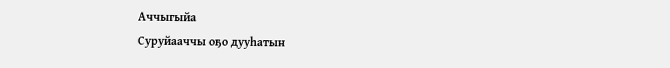Аччыгыйа
Суруйааччы оҕо дууһатын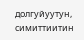долгуйуутун, симиттиитин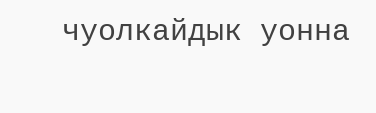чуолкайдык уонна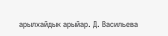арылхайдык арыйар. Д. Васильева